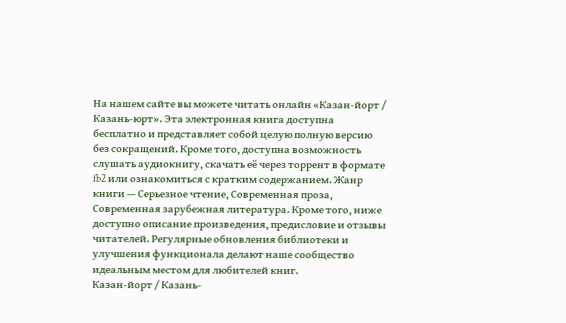На нашем сайте вы можете читать онлайн «Казан-йорт / Казань-юрт». Эта электронная книга доступна бесплатно и представляет собой целую полную версию без сокращений. Кроме того, доступна возможность слушать аудиокнигу, скачать её через торрент в формате fb2 или ознакомиться с кратким содержанием. Жанр книги — Серьезное чтение, Современная проза, Современная зарубежная литература. Кроме того, ниже доступно описание произведения, предисловие и отзывы читателей. Регулярные обновления библиотеки и улучшения функционала делают наше сообщество идеальным местом для любителей книг.
Казан-йорт / Казань-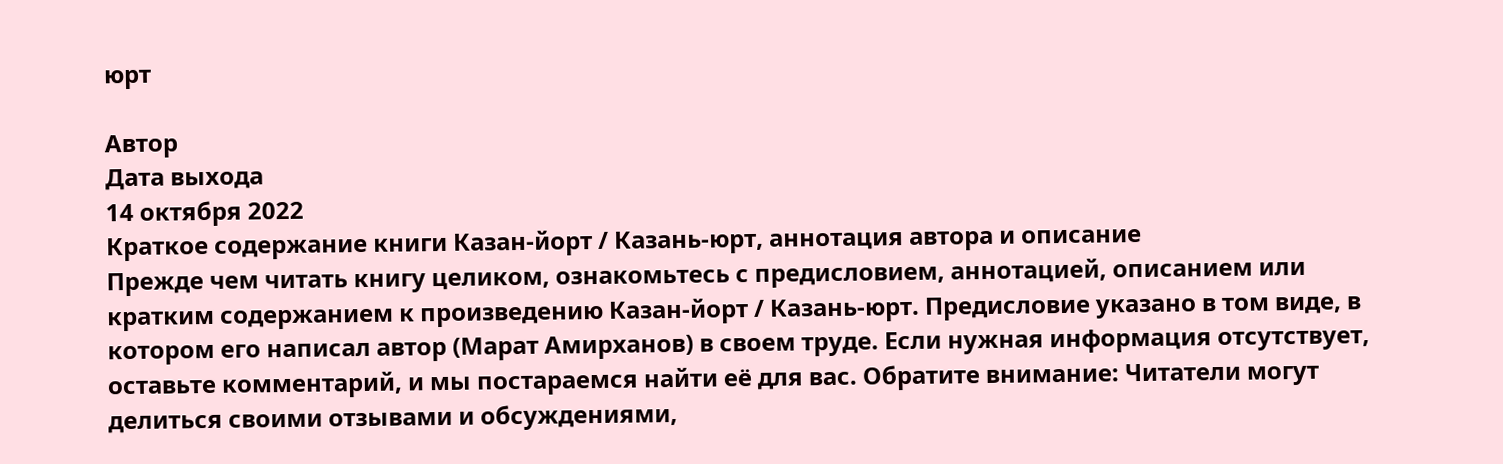юрт

Автор
Дата выхода
14 октября 2022
Краткое содержание книги Казан-йорт / Казань-юрт, аннотация автора и описание
Прежде чем читать книгу целиком, ознакомьтесь с предисловием, аннотацией, описанием или кратким содержанием к произведению Казан-йорт / Казань-юрт. Предисловие указано в том виде, в котором его написал автор (Марат Амирханов) в своем труде. Если нужная информация отсутствует, оставьте комментарий, и мы постараемся найти её для вас. Обратите внимание: Читатели могут делиться своими отзывами и обсуждениями,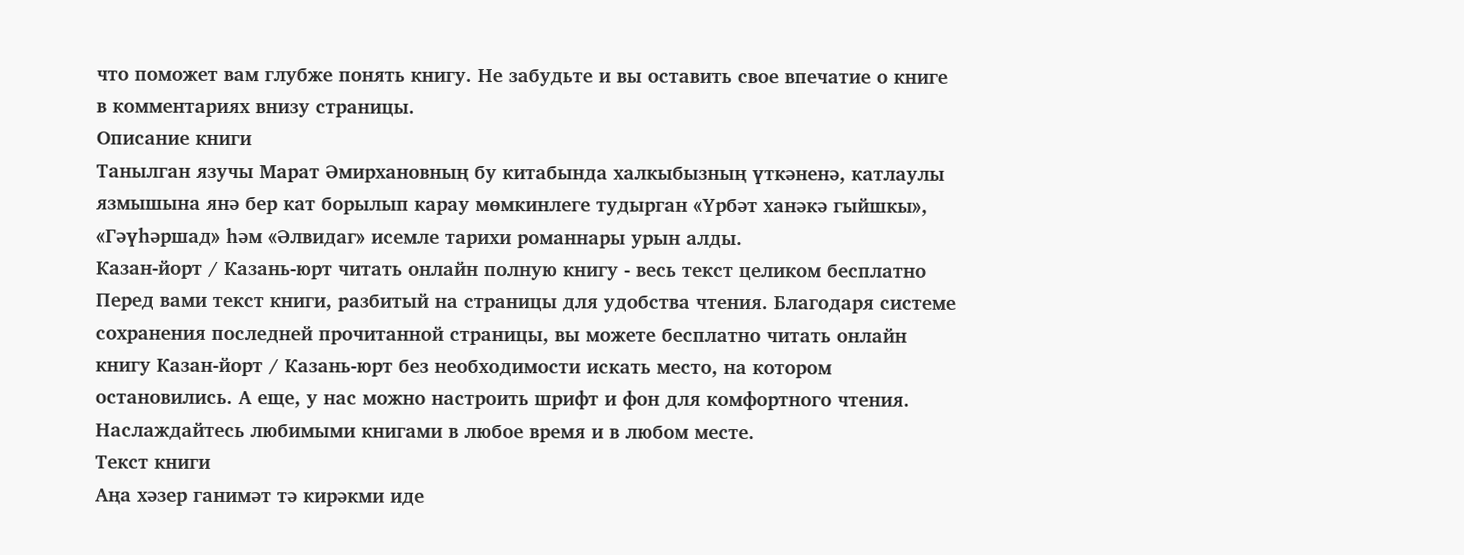что поможет вам глубже понять книгу. Не забудьте и вы оставить свое впечатие о книге в комментариях внизу страницы.
Описание книги
Танылган язучы Марат Әмирхановның бу китабында халкыбызның үткәненә, катлаулы язмышына янә бер кат борылып карау мөмкинлеге тудырган «Үрбәт ханәкә гыйшкы», «Гәүһәршад» һәм «Әлвидаг» исемле тарихи романнары урын алды.
Казан-йорт / Казань-юрт читать онлайн полную книгу - весь текст целиком бесплатно
Перед вами текст книги, разбитый на страницы для удобства чтения. Благодаря системе сохранения последней прочитанной страницы, вы можете бесплатно читать онлайн книгу Казан-йорт / Казань-юрт без необходимости искать место, на котором остановились. А еще, у нас можно настроить шрифт и фон для комфортного чтения. Наслаждайтесь любимыми книгами в любое время и в любом месте.
Текст книги
Аңа хәзер ганимәт тә кирәкми иде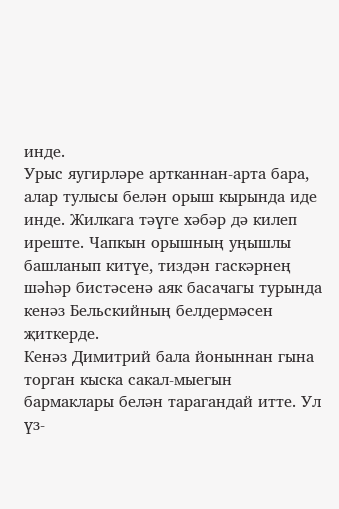инде.
Урыс яугирләре артканнан-арта бара, алар тулысы белән орыш кырында иде инде. Жилкага тәүге хәбәр дә килеп иреште. Чапкын орышның уңышлы башланып китүе, тиздән гаскәрнең шәһәр бистәсенә аяк басачагы турында кенәз Бельскийның белдермәсен җиткерде.
Кенәз Димитрий бала йоныннан гына торган кыска сакал-мыегын бармаклары белән тарагандай итте. Ул үз-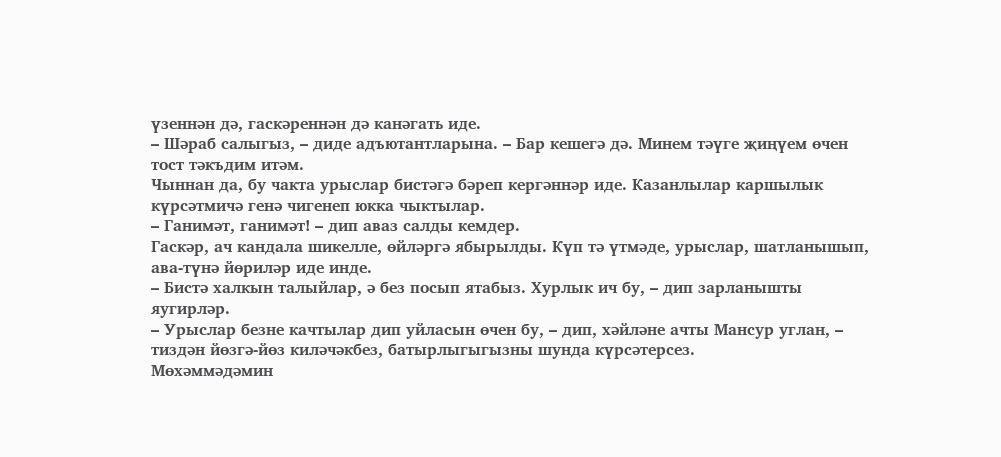үзеннән дә, гаскәреннән дә канәгать иде.
– Шәраб салыгыз, – диде адъютантларына. – Бар кешегә дә. Минем тәүге җиңүем өчен тост тәкъдим итәм.
Чыннан да, бу чакта урыслар бистәгә бәреп кергәннәр иде. Казанлылар каршылык күрсәтмичә генә чигенеп юкка чыктылар.
– Ганимәт, ганимәт! – дип аваз салды кемдер.
Гаскәр, ач кандала шикелле, өйләргә ябырылды. Күп тә үтмәде, урыслар, шатланышып, ава-түнә йөриләр иде инде.
– Бистә халкын талыйлар, ә без посып ятабыз. Хурлык ич бу, – дип зарланышты яугирләр.
– Урыслар безне качтылар дип уйласын өчен бу, – дип, хәйләне ачты Мансур углан, – тиздән йөзгә-йөз киләчәкбез, батырлыгыгызны шунда күрсәтерсез.
Мөхәммәдәмин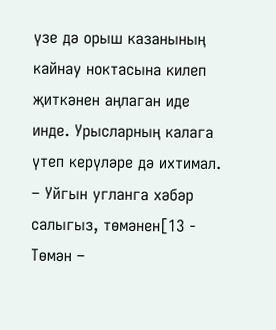үзе дә орыш казанының кайнау ноктасына килеп җиткәнен аңлаган иде инде. Урысларның калага үтеп керүләре дә ихтимал.
– Уйгын угланга хәбәр салыгыз, төмәнен[13 - Төмән –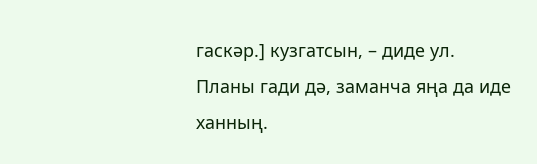гаскәр.] кузгатсын, – диде ул.
Планы гади дә, заманча яңа да иде ханның.